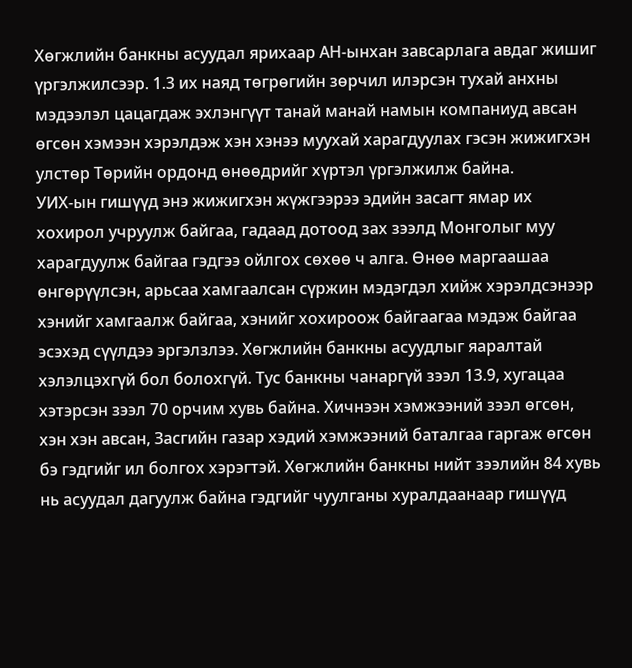Хөгжлийн банкны асуудал ярихаар АН-ынхан завсарлага авдаг жишиг үргэлжилсээр. 1.3 их наяд төгрөгийн зөрчил илэрсэн тухай анхны мэдээлэл цацагдаж эхлэнгүүт танай манай намын компаниуд авсан өгсөн хэмээн хэрэлдэж хэн хэнээ муухай харагдуулах гэсэн жижигхэн улстөр Төрийн ордонд өнөөдрийг хүртэл үргэлжилж байна.
УИХ-ын гишүүд энэ жижигхэн жүжгээрээ эдийн засагт ямар их хохирол учруулж байгаа, гадаад дотоод зах зээлд Монголыг муу харагдуулж байгаа гэдгээ ойлгох сөхөө ч алга. Өнөө маргаашаа өнгөрүүлсэн, арьсаа хамгаалсан сүржин мэдэгдэл хийж хэрэлдсэнээр хэнийг хамгаалж байгаа, хэнийг хохироож байгаагаа мэдэж байгаа эсэхэд сүүлдээ эргэлзлээ. Хөгжлийн банкны асуудлыг яаралтай хэлэлцэхгүй бол болохгүй. Тус банкны чанаргүй зээл 13.9, хугацаа хэтэрсэн зээл 70 орчим хувь байна. Хичнээн хэмжээний зээл өгсөн, хэн хэн авсан, Засгийн газар хэдий хэмжээний баталгаа гаргаж өгсөн бэ гэдгийг ил болгох хэрэгтэй. Хөгжлийн банкны нийт зээлийн 84 хувь нь асуудал дагуулж байна гэдгийг чуулганы хуралдаанаар гишүүд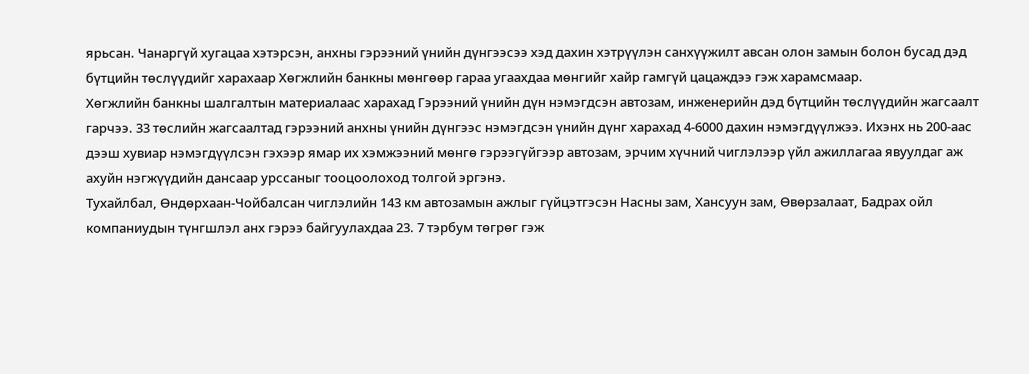ярьсан. Чанаргүй хугацаа хэтэрсэн, анхны гэрээний үнийн дүнгээсээ хэд дахин хэтрүүлэн санхүүжилт авсан олон замын болон бусад дэд бүтцийн төслүүдийг харахаар Хөгжлийн банкны мөнгөөр гараа угаахдаа мөнгийг хайр гамгүй цацаждээ гэж харамсмаар.
Хөгжлийн банкны шалгалтын материалаас харахад Гэрээний үнийн дүн нэмэгдсэн автозам, инженерийн дэд бүтцийн төслүүдийн жагсаалт гарчээ. 33 төслийн жагсаалтад гэрээний анхны үнийн дүнгээс нэмэгдсэн үнийн дүнг харахад 4-6000 дахин нэмэгдүүлжээ. Ихэнх нь 200-аас дээш хувиар нэмэгдүүлсэн гэхээр ямар их хэмжээний мөнгө гэрээгүйгээр автозам, эрчим хүчний чиглэлээр үйл ажиллагаа явуулдаг аж ахуйн нэгжүүдийн дансаар урссаныг тооцоолоход толгой эргэнэ.
Тухайлбал, Өндөрхаан-Чойбалсан чиглэлийн 143 км автозамын ажлыг гүйцэтгэсэн Насны зам, Хансуун зам, Өвөрзалаат, Бадрах ойл компаниудын түнгшлэл анх гэрээ байгуулахдаа 23. 7 тэрбум төгрөг гэж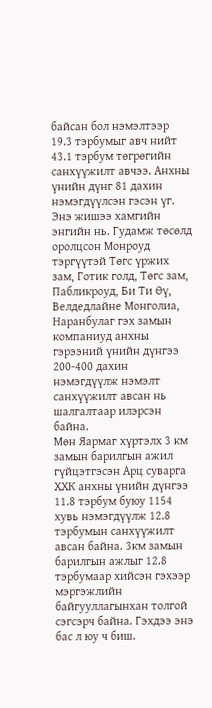байсан бол нэмэлтээр 19.3 тэрбумыг авч нийт 43.1 тэрбум төгрөгийн санхүүжилт авчээ. Анхны үнийн дүнг 81 дахин нэмэгдүүлсэн гэсэн үг. Энэ жишээ хамгийн энгийн нь. Гудамж төсөлд оролцсон Монроуд тэргүүтэй Төгс үржих зам, Готик голд, Төгс зам, Пабликроуд, Би Ти Өү, Велдедлайне Монголиа, Наранбулаг гэх замын компаниуд анхны гэрээний үнийн дүнгээ 200-400 дахин нэмэгдүүлж нэмэлт санхүүжилт авсан нь шалгалтаар илэрсэн байна.
Мөн Яармаг хүртэлх 3 км замын барилгын ажил гүйцэтгэсэн Арц суварга ХХК анхны үнийн дүнгээ 11.8 тэрбум буюу 1154 хувь нэмэгдүүлж 12.8 тэрбумын санхүүжилт авсан байна. 3км замын барилгын ажлыг 12.8 тэрбумаар хийсэн гэхээр мэргэжлийн байгууллагынхан толгой сэгсэрч байна. Гэхдээ энэ бас л юу ч биш.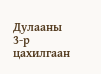Дулааны 3-р цахилгаан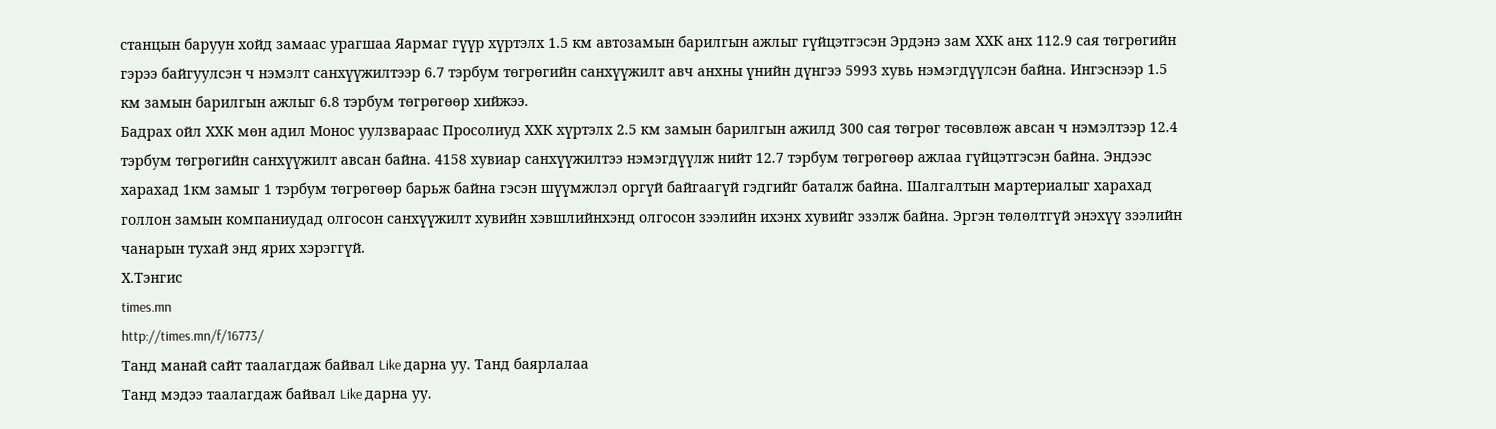станцын баруун хойд замаас урагшаа Яармаг гүүр хүртэлх 1.5 км автозамын барилгын ажлыг гүйцэтгэсэн Эрдэнэ зам ХХК анх 112.9 сая төгрөгийн гэрээ байгуулсэн ч нэмэлт санхүүжилтээр 6.7 тэрбум төгрөгийн санхүүжилт авч анхны үнийн дүнгээ 5993 хувь нэмэгдүүлсэн байна. Ингэснээр 1.5 км замын барилгын ажлыг 6.8 тэрбум төгрөгөөр хийжээ.
Бадрах ойл ХХК мөн адил Монос уулзвараас Просолиуд ХХК хүртэлх 2.5 км замын барилгын ажилд 300 сая төгрөг төсөвлөж авсан ч нэмэлтээр 12.4 тэрбум төгрөгийн санхүүжилт авсан байна. 4158 хувиар санхүүжилтээ нэмэгдүүлж нийт 12.7 тэрбум төгрөгөөр ажлаа гүйцэтгэсэн байна. Эндээс харахад 1км замыг 1 тэрбум төгрөгөөр барьж байна гэсэн шүүмжлэл оргүй байгаагүй гэдгийг баталж байна. Шалгалтын мартериалыг харахад голлон замын компаниудад олгосон санхүүжилт хувийн хэвшлийнхэнд олгосон зээлийн ихэнх хувийг эзэлж байна. Эргэн төлөлтгүй энэхүү зээлийн чанарын тухай энд ярих хэрэггүй.
Х.Тэнгис
times.mn
http://times.mn/f/16773/
Танд манай сайт таалагдаж байвал Like дарна уу. Танд баярлалаа
Танд мэдээ таалагдаж байвал Like дарна уу.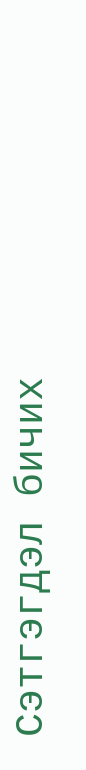Сэтгэгдэл бичих